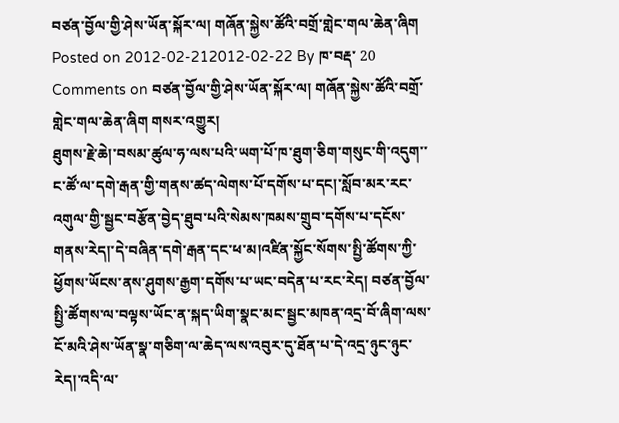བཙན་བྱོལ་གྱི་ཤེས་ཡོན་སྐོར་ལ། གཞོན་སྐྱེས་ཚོའི་བགྲོ་གླེང་གལ་ཆེན་ཞིག Posted on 2012-02-212012-02-22 By ཁ་བརྡ་ 20 Comments on བཙན་བྱོལ་གྱི་ཤེས་ཡོན་སྐོར་ལ། གཞོན་སྐྱེས་ཚོའི་བགྲོ་གླེང་གལ་ཆེན་ཞིག གསར་འགྱུར།
ཐུགས་རྗེ་ཆེ།་བསམ་ཚུལ་ཧ་ལས་པའི་ཡག་པོ་ཁ་ཐུག་ཅིག་གསུང་གི་འདུག་་ང་ཚོ་ལ་དགེ་རྒན་གྱི་གནས་ཚད་ལེགས་པོ་དགོས་པ་དང།་སློབ་མར་རང་འགུལ་གྱི་སྦྱང་བརྩོན་བྱེད་ཐུབ་པའི་སེམས་ཁམས་གྲུབ་དགོས་པ་དངོས་གནས་རེད།་དེ་བཞིན་དགེ་རྒན་དང་ཕ་མ།འཛིན་སྐྱོང་སོགས་སྤྱི་ཚོགས་ཀྱི་ཕྱོགས་ཡོངས་ནས་ཤུགས་རྒྱག་དགོས་པ་ཡང་བདེན་པ་རང་རེད། བཙན་བྱོལ་སྤྱི་ཚོགས་ལ་བལྟས་ཡོང་ན་སྐད་ཡིག་སྣང་མང་སྦྱང་མཁན་འདྲ་བོ་ཞིག་ལས་ངོ་མའི་ཤེས་ཡོན་སྣ་གཅིག་ལ་ཆེད་ལས་འབུར་དུ་ཐོན་པ་དེ་འདྲ་ཉུང་ཉུང་རེད།་འདི་ལ་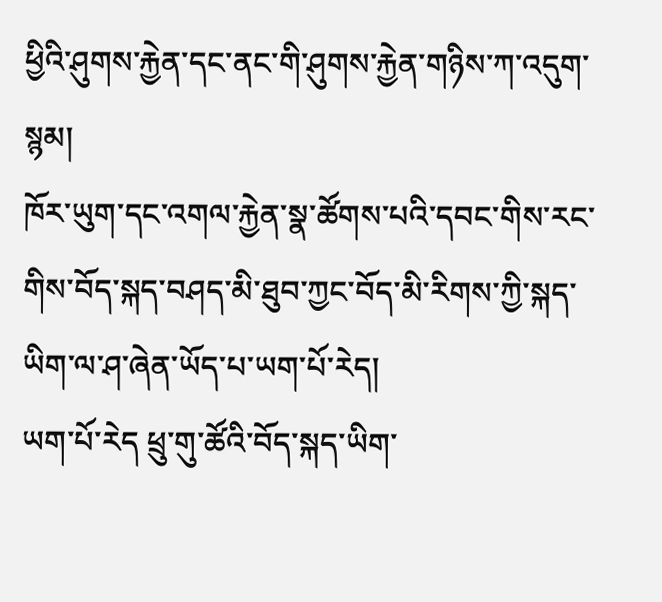ཕྱིའི་ཤུགས་རྐྱེན་དང་ནང་གི་ཤུགས་རྐྱེན་གཉིས་ཀ་འདུག་སྙམ།
ཁོར་ཡུག་དང་འགལ་རྐྱེན་སྣ་ཚོགས་པའི་དབང་གིས་རང་གིས་བོད་སྐད་བཤད་མི་ཐུབ་ཀྱང་བོད་མི་རིགས་ཀྱི་སྐད་ཡིག་ལ་ཤ་ཞེན་ཡོད་པ་ཡག་པོ་རེད།
ཡག་པོ་རེད ཕྲུ་གུ་ཚོའི་བོད་སྐད་ཡིག་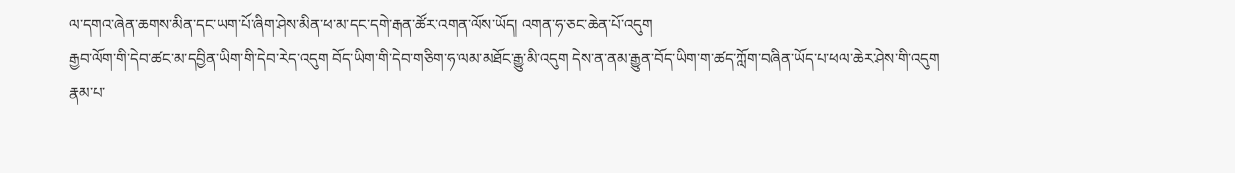ལ་དགའ་ཞེན་ཆགས་མིན་དང་ཡག་པོ་ཞིག་ཤེས་མིན་ཕ་མ་དང་དགེ་རྒན་ཚོར་འགན་ལོས་ཡོད། འགན་ཧ་ཅང་ཆེན་པོ་འདུག
རྒྱབ་ལོག་གི་དེབ་ཚང་མ་དབྱིན་ཡིག་གི་དེབ་རེད་འདུག བོད་ཡིག་གི་དེབ་གཅིག་ཧ་ལམ་མཐོང་རྒྱུ་མི་འདུག དེས་ན་ནམ་རྒྱུན་བོད་ཡིག་ག་ཚད་ཀློག་བཞིན་ཡོད་པ་ཕལ་ཆེར་ཤེས་གི་འདུག
རྣམ་པ་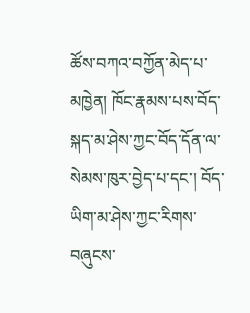ཚོས་བཀའ་བཀྱོན་མེད་པ་མཁྱེན། ཁོང་རྣམས་པས་བོད་སྐད་མ་ཤེས་ཀྱང་བོད་དོན་ལ་སེམས་ཁུར་བྱེད་པ་དང་། བོད་ཡིག་མ་ཤེས་ཀྱང་རིགས་བཞུངས་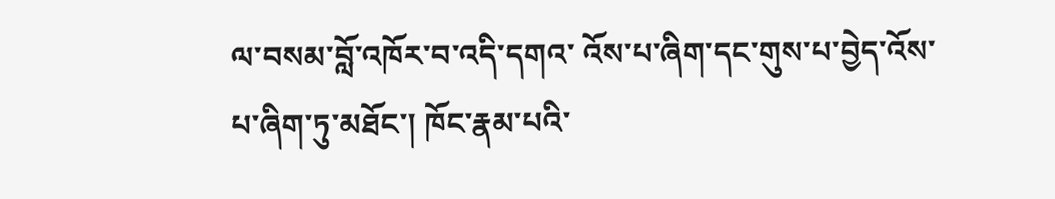ལ་བསམ་བློ་འཁོར་བ་འདི་དགའ་ འོས་པ་ཞིག་དང་གུས་པ་བྱེད་འོས་པ་ཞིག་ཏུ་མཐོང་། ཁོང་རྣམ་པའི་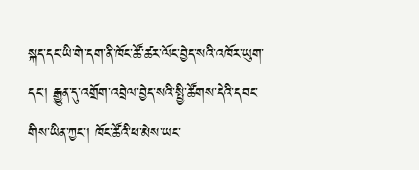སྐད་དང་ཡི་གེ་དག་ནི་ཁོང་ཚོ་ཚར་ལོང་བྱེད་སའི་འཁོར་ཡུག་དང་། རྒྱུན་དུ་འགྲོག་འབྲེལ་བྱེད་སའི་སྤྱི་ཚོགས་དེའི་དབང་གིས་ཡིན་ཀྱང་། ཁོང་ཚོའི་ཕ་མེས་ཡང་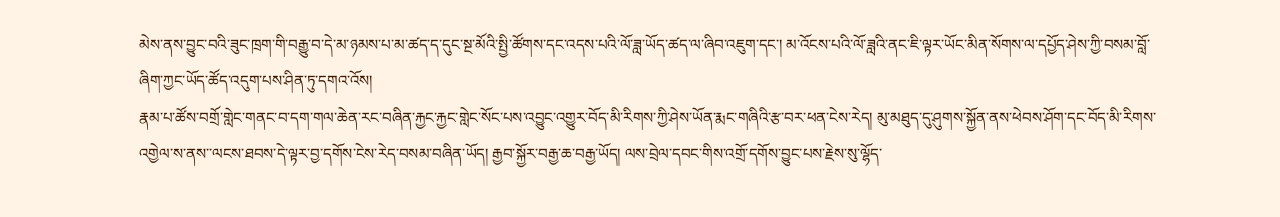མེས་ནས་བྱུང་བའི་ཟུང་ཁྲག་གི་བརྒྱུ་བ་དེ་མ་ཉམས་པ་མ་ཚད་ད་དུང་སྔ་མོའི་སྤྱི་ཚོགས་དང་འདས་པའི་ལོ་ཟླ་ཡོད་ཚད་ལ་ཞིབ་འཇུག་དང་། མ་འོངས་པའི་ལོ་ཟླའི་ནང་ཇི་ལྟར་ཡོང་མིན་སོགས་ལ་དཔྱོད་ཤེས་ཀྱི་བསམ་བློ་ཞིག་ཀྱང་ཡོད་ཚོད་འདུག་པས་ཤིན་ཏུ་དགའ་འོས།
རྣམ་པ་ཚོས་བགྲོ་གླེང་གནང་བ་དག་གལ་ཆེན་རང་བཞིན་རྐྱང་རྐྱང་གླེང་སོང་པས་འབྱུང་འགྱུར་བོད་མི་རིགས་ཀྱི་ཤེས་ཡོན་རྨང་གཞིའི་རྩ་བར་ཕན་ངེས་རེད། མུ་མཐུད་དུ་ཤུགས་སྐྱོན་ནས་ཕེབས་ཤོག་དང་བོད་མི་རིགས་འགྱེལ་ས་ནས་་ལངས་ཐབས་དེ་ལྟར་བྱ་དགོས་ངེས་རེད་བསམ་བཞིན་ཡོད། རྒྱབ་སྐྱོར་བརྒྱ་ཆ་བརྒྱ་ཡོད། ལས་བྲེལ་དབང་གིས་འགྲོ་དགོས་བྱུང་པས་རྗེས་སུ་ལྷོད་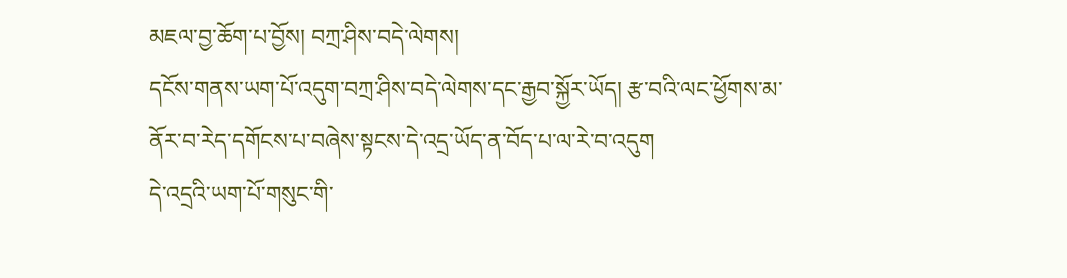མཇལ་བྱ་ཆོག་པ་བྱོས། བཀྲ་ཤིས་བདེ་ལེགས།
དངོས་གནས་ཡག་པོ་འདུག་བཀྲ་ཤིས་བདེ་ལེགས་དང་རྒྱབ་སྐྱོར་ཡོད། རྩ་བའི་ལང་ཕྱོགས་མ་ནོར་བ་རེད་དགོངས་པ་བཞེས་སྟངས་དེ་འདྲ་ཡོད་ན་བོད་པ་ལ་རེ་བ་འདུག
དེ་འདྲའི་ཡག་པོ་གསུང་གི་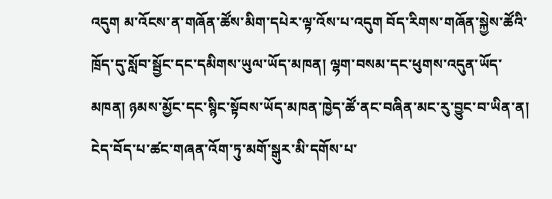འདུག མ་འོངས་ན་གཞོན་ཚོས་མིག་དཔེར་ལྟ་འོས་པ་འདུག བོད་རིགས་གཞོན་སྐྱེས་ཚོའི་ཁྲོད་དུ་སློབ་སྦྱོང་དང་དམིགས་ཡུལ་ཡོད་མཁན། ལྷག་བསམ་དང་ཕུགས་འདུན་ཡོད་མཁན། ཉམས་མྱོང་དང་སྙིང་སྟོབས་ཡོད་མཁན་ཁྱེད་ཚོ་ནང་བཞིན་མང་རུ་བྱུང་བ་ཡིན་ན། ངེད་བོད་པ་ཚང་གཞན་འོག་ཏུ་མགོ་སྒུར་མི་དགོས་པ་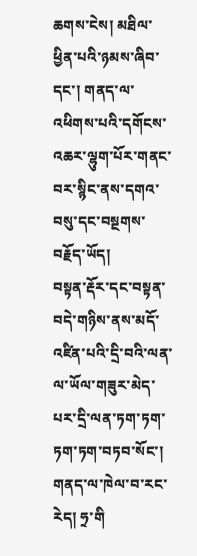ཆགས་ངེས། མཐིལ་ཕྱིན་པའི་ཉམས་ཞིབ་དང་། གནད་ལ་འཕིགས་པའི་དགོངས་འཆར་ལྷུག་པོར་གནང་བར་སྙིང་ནས་དགའ་བསུ་དང་བསྔགས་བརྗོད་ཡོད།
བསྟན་རྡོར་དང་བསྟན་བདེ་གཉིས་ནས་མདོ་འཛིན་པའི་དྲི་བའི་ལན་ལ་ཡོལ་གཟུར་མེད་པར་དྲི་ལན་ཏག་ཏག་ ཏག་ཏག་བཏབ་སོང་། གནད་ལ་ཁེལ་བ་རང་རེད། ཧྲ་གི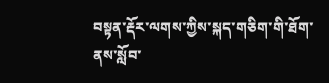བསྟན་རྡོར་ལགས་ཀྱིས་སྐད་གཅིག་གི་ཐོག་ནས་སློབ་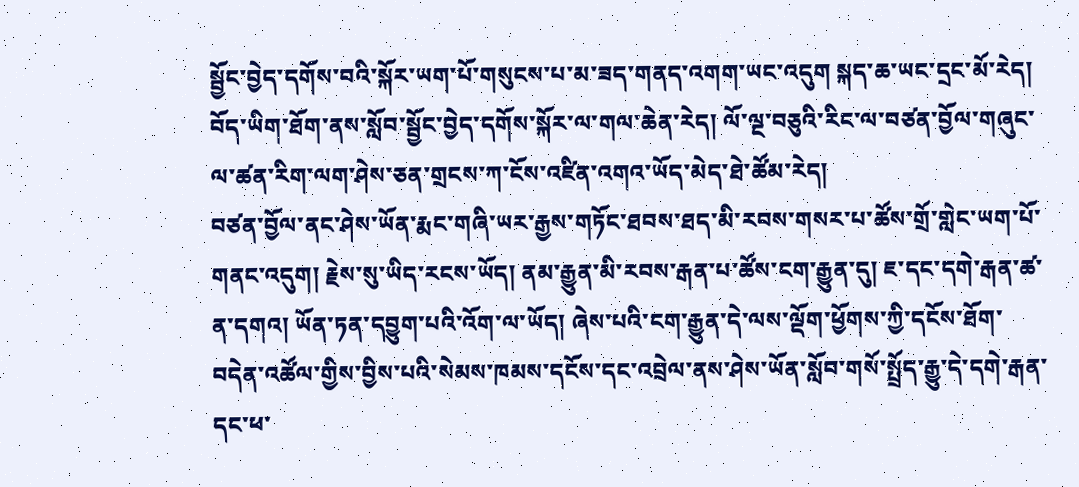སྦྱོང་བྱེད་དགོས་བའི་སྐོར་ཡག་པོ་གསུངས་པ་མ་ཟད་གནད་འགག་ཡང་འདུག སྐད་ཆ་ཡང་དྲང་མོ་རེད། བོད་ཡིག་ཐོག་ནས་སློབ་སྦྱོང་བྱེད་དགོས་སྐོར་ལ་གལ་ཆེན་རེད། ལོ་ལྔ་བཅུའི་རིང་ལ་བཙན་བྱོལ་གཞུང་ལ་ཚན་རིག་ལག་ཤེས་ཅན་གྲངས་ཀ་ངོས་འཛིན་འགའ་ཡོད་མེད་ཐེ་ཚོམ་རེད།
བཙན་བྱོལ་ནང་ཤེས་ཡོན་རྨང་གཞི་ཡར་རྒྱས་གཏོང་ཐབས་ཐད་མི་རབས་གསར་པ་ཚོས་གྲོ་གླེང་ཡག་པོ་གནང་འདུག། རྗེས་སུ་ཡིད་རངས་ཡོད། ནམ་རྒྱུན་མི་རབས་རྒན་པ་ཚོས་ངག་རྒྱུན་དུ། ཇ་དང་དགེ་རྒན་ཚ་ན་དགའ། ཡོན་ཏན་དབྱུག་པའི་འོག་ལ་ཡོད། ཞེས་པའི་ངག་རྒྱུན་དེ་ལས་ལྡོག་ཕྱོགས་ཀྱི་དངོས་ཐོག་བདེན་འཚོལ་གྱིས་བྱིས་པའི་སེམས་ཁམས་དངོས་དང་འབྲེལ་ནས་ཤེས་ཡོན་སློབ་གསོ་སྤྲོད་རྒྱུ་དེ་དགེ་རྒན་དང་ཕ་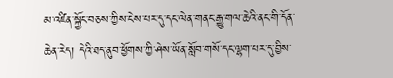མ་འཛིན་སྐྱོང་བཅས་ཀྱིས་ངེས་པར་དུ་དང་ལེན་གནང་རྒྱུ་གལ་ཆེའི་ནང་གི་དོན་ཆེན་རེད། དེའི་ཐད་ནུབ་ཕྱོགས་ཀྱི་ཤེས་ཡོན་སློབ་གསོ་དང་ལྷག་པར་དུ་བྱིས་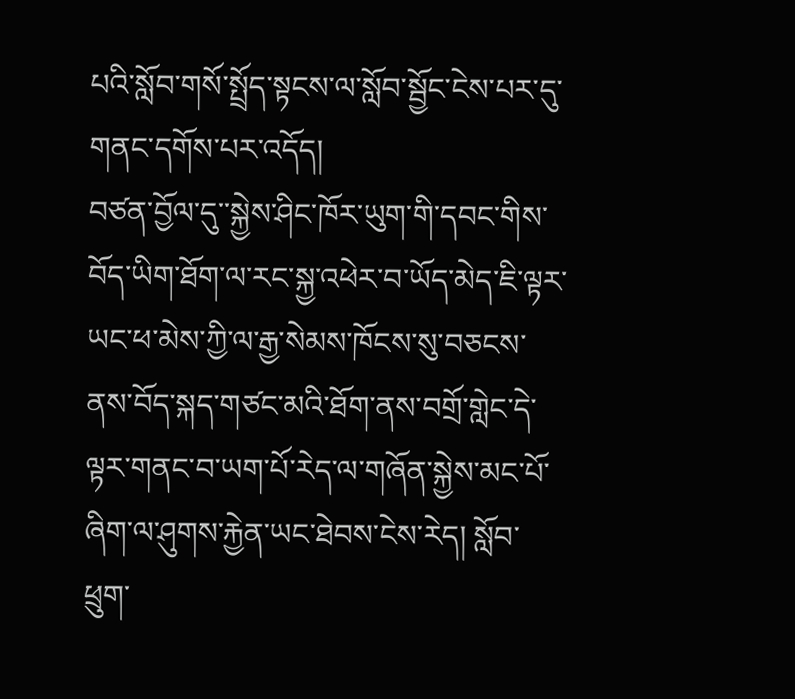པའི་སློབ་གསོ་སྤྲོད་སྟངས་ལ་སློབ་སྦྱོང་ངེས་པར་དུ་གནང་དགོས་པར་འདོད།
བཙན་བྱོལ་དུ་་སྐྱེས་ཤིང་ཁོར་ཡུག་གི་དབང་གིས་བོད་ཡིག་ཐོག་ལ་རང་སྐྱ་འཕེར་བ་ཡོད་མེད་ཇི་ལྟར་ཡང་ཕ་མེས་ཀྱི་ལ་རྒྱ་སེམས་ཁོངས་སུ་བཅངས་ནས་བོད་སྐད་གཙང་མའི་ཐོག་ནས་བགྲོ་གླེང་དེ་ལྟར་གནང་བ་ཡག་པོ་རེད་ལ་གཞོན་སྐྱེས་མང་པོ་ཞིག་ལ་ཤུགས་རྐྱེན་ཡང་ཐེབས་ངེས་རེད། སློབ་ཕྲུག་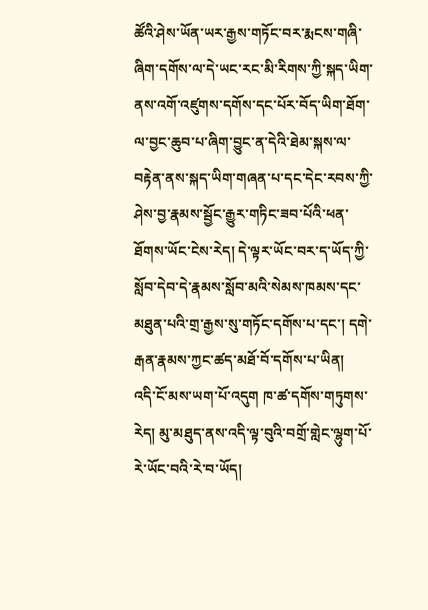ཚོའི་ཤེས་ཡོན་ཡར་རྒྱས་གཏོང་བར་རྨངས་གཞི་ཞིག་དགོས་ལ་དེ་ཡང་རང་མི་རིགས་ཀྱི་སྐད་ཡིག་ནས་འགོ་འཛུགས་དགོས་དང་པོར་བོད་ཡིག་ཐོག་ལ་བྱང་ཆུབ་པ་ཞིག་བྱུང་ན་དེའི་ཐེམ་སྐས་ལ་བརྟེན་ནས་སྐད་ཡིག་གཞན་པ་དང་དེང་རབས་ཀྱི་ཤེས་བྱ་རྣམས་སྦྱོང་རྒྱུར་གཏིང་ཟབ་པོའི་ཕན་ཐོགས་ཡོང་ངེས་རེད། དེ་ལྟར་ཡོང་བར་ད་ཡོད་ཀྱི་སློབ་དེབ་དེ་རྣམས་སློབ་མའི་སེམས་ཁམས་དང་མཐུན་པའི་གྲ་རྒྱས་སུ་གཏོང་དགོས་པ་དང་། དགེ་རྒན་རྣམས་ཀྱང་ཚད་མཐོ་བོ་དགོས་པ་ཡིན།
འདི་ངོ་མས་ཡག་པོ་འདུག ཁ་ཚ་དགོས་གཏུགས་རེད། མུ་མཐུད་ནས་འདི་ལྟ་བུའི་བགྲོ་གླེང་ལྷུག་པོ་རེ་ཡོང་བའི་རེ་བ་ཡོད།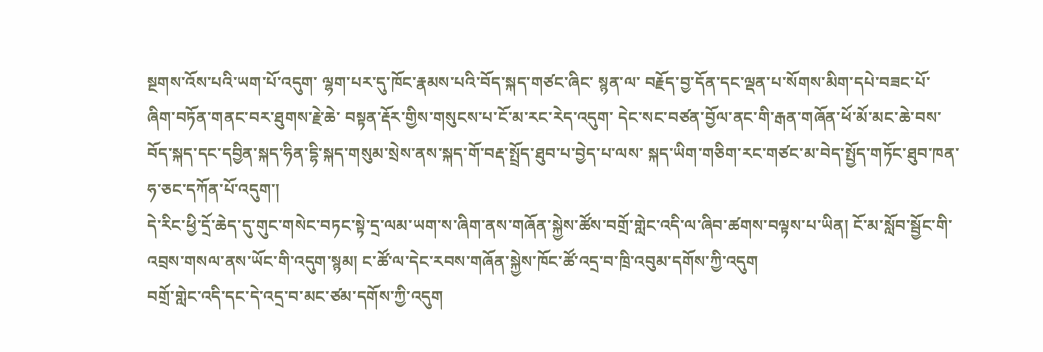སྔགས་འོས་པའི་ཡག་པོ་འདུག་ ལྷག་པར་དུ་ཁོང་རྣམས་པའི་བོད་སྐད་གཙང་ཞིང་ སྙན་ལ་ བརྗོད་བྱ་དོན་དང་ལྡན་པ་སོགས་མིག་དཔེ་བཟང་པོ་ཞིག་བཏོན་གནང་བར་ཐུགས་རྗེ་ཆེ་ བསྟན་རྡོར་གྱིས་གསུངས་པ་ངོ་མ་རང་རེད་འདུག་ དེང་སང་བཙན་བྱོལ་ནང་གི་རྒན་གཞོན་ཕོ་མོ་མང་ཆེ་བས་བོད་སྐད་དང་དབྱིན་སྐད་ཧིན་དྷི་སྐད་གསུམ་སྲེས་ནས་སྐད་གོ་བརྡ་སྤྲོད་ཐུབ་པ་བྱེད་པ་ལས་ སྐད་ཡིག་གཅིག་རང་གཙང་མ་བེད་སྤྱོད་གཏོང་ཐུབ་ཁན་ཧ་ཅང་དཀོན་པོ་འདུག་།
དེ་རིང་ཕྱི་དྲོ་ཆེད་དུ་གུང་གསེང་བཏང་སྟེ་དྲ་ལམ་ཡག་ས་ཞིག་ནས་གཞོན་སྐྱེས་ཚོས་བགྲོ་གླེང་འདི་ལ་ཞིབ་ཚགས་བལྟས་པ་ཡིན། ངོ་མ་སློབ་སྦྱོང་གི་འབྲས་གསལ་ནས་ཡོང་གི་འདུག་སྙམ། ང་ཚོ་ལ་དེང་རབས་གཞོན་སྐྱེས་ཁོང་ཚོ་འདྲ་བ་ཁྲི་འབུམ་དགོས་ཀྱི་འདུག
བགྲོ་གླེང་འདི་དང་དེ་འདྲ་བ་མང་ཙམ་དགོས་ཀྱི་འདུག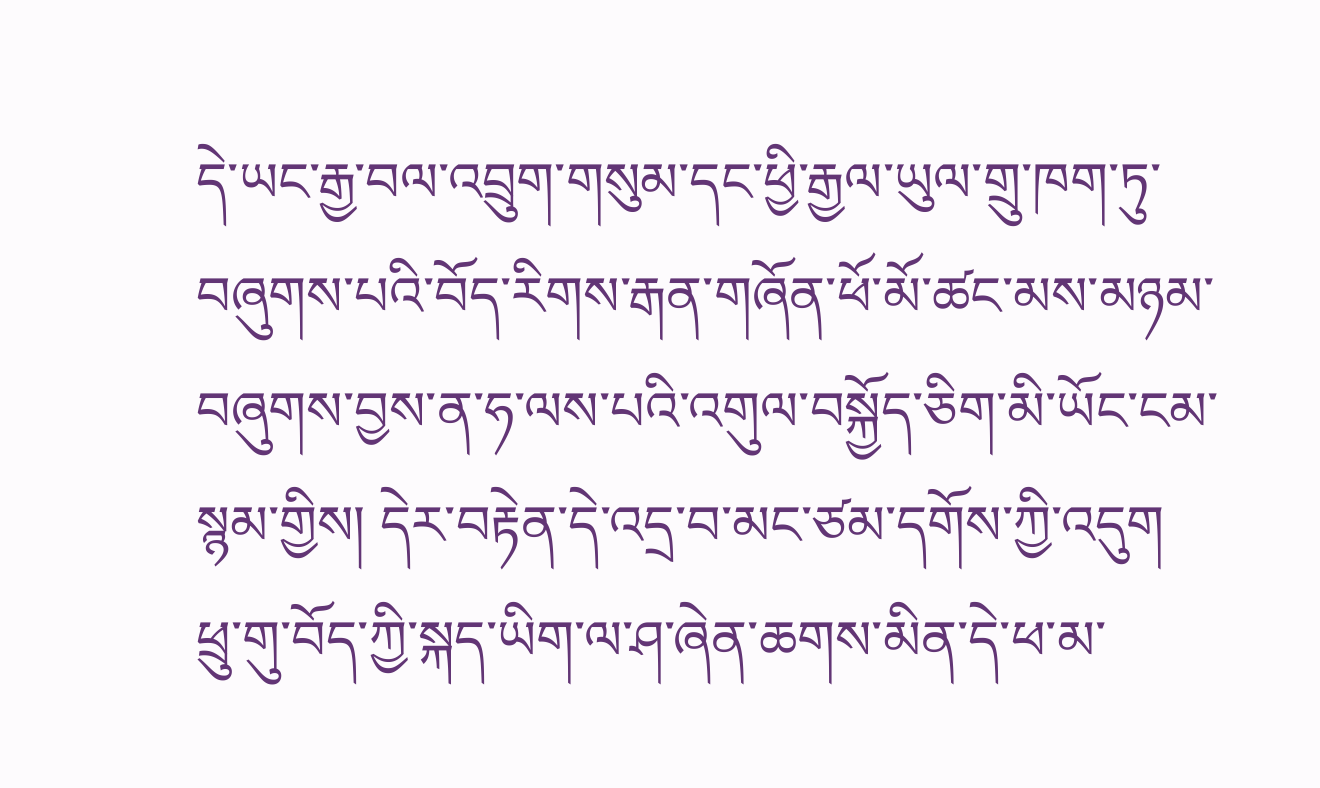དེ་ཡང་རྒྱ་བལ་འབྲུག་གསུམ་དང་ཕྱི་རྒྱལ་ཡུལ་གྲུ་ཁག་ཏུ་བཞུགས་པའི་བོད་རིགས་རྒན་གཞོན་ཕོ་མོ་ཚང་མས་མཉམ་བཞུགས་བྱས་ན་ཧ་ལས་པའི་འགུལ་བསྐྱོད་ཅིག་མི་ཡོང་ངམ་སྙམ་གྱིས། དེར་བརྟེན་དེ་འདྲ་བ་མང་ཙམ་དགོས་ཀྱི་འདུག
ཕྲུ་གུ་བོད་ཀྱི་སྐད་ཡིག་ལ་ཤ་ཞེན་ཆགས་མིན་དེ་ཕ་མ་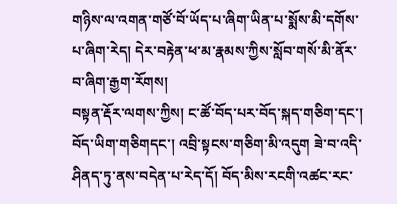གཉིས་ལ་འགན་གཙོ་བོ་ཡོད་པ་ཞིག་ཡིན་པ་སྨོས་མི་དགོས་པ་ཞིག་རེད། དེར་བརྟེན་ཕ་མ་རྣམས་ཀྱིས་སློབ་གསོ་མི་ནོར་བ་ཞིག་རྒྱག་རོགས།
བསྟན་རྡོར་ལགས་ཀྱིས། ང་ཚོ་བོད་པར་བོད་སྐད་གཅིག་དང་། བོད་ཡིག་གཅིགདང་། འབྲི་སྟངས་གཅིག་མི་འདུག ཟེ་བ་འདི་ཤིནད་ཏུ་ནས་བདེན་པ་རེད་དོ། བོད་མིས་རངགི་འཚང་རང་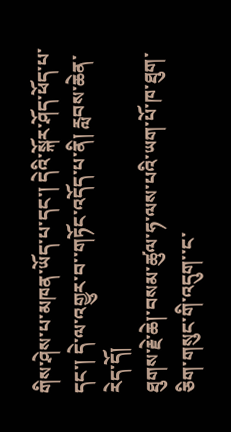གིས་ཤེས་པ་མཁན་ཡོད་པ་དང་། དེའི་སྐོར་ཤོད་ཕོད་པ་དང་། དེ་ལ་འགྱུར་བ་་གཏོང་འདོད་པ་ནི། རླབས་ཆེན་རེད་དོ།
ཐུགས་རྗེ་ཆེ།་བསམ་ཚུལ་ཧ་ལས་པའི་ཡག་པོ་ཁ་ཐུག་ཅིག་གསུང་གི་འདུག་་ང་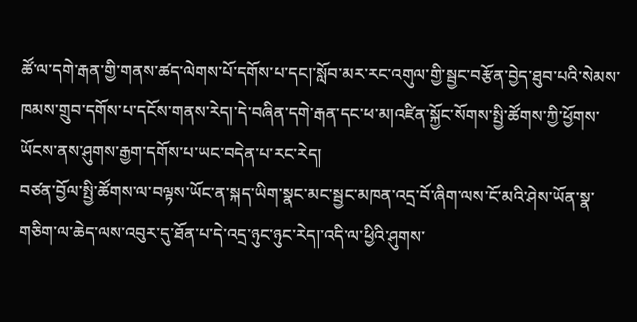ཚོ་ལ་དགེ་རྒན་གྱི་གནས་ཚད་ལེགས་པོ་དགོས་པ་དང།་སློབ་མར་རང་འགུལ་གྱི་སྦྱང་བརྩོན་བྱེད་ཐུབ་པའི་སེམས་ཁམས་གྲུབ་དགོས་པ་དངོས་གནས་རེད།་དེ་བཞིན་དགེ་རྒན་དང་ཕ་མ།འཛིན་སྐྱོང་སོགས་སྤྱི་ཚོགས་ཀྱི་ཕྱོགས་ཡོངས་ནས་ཤུགས་རྒྱག་དགོས་པ་ཡང་བདེན་པ་རང་རེད།
བཙན་བྱོལ་སྤྱི་ཚོགས་ལ་བལྟས་ཡོང་ན་སྐད་ཡིག་སྣང་མང་སྦྱང་མཁན་འདྲ་བོ་ཞིག་ལས་ངོ་མའི་ཤེས་ཡོན་སྣ་གཅིག་ལ་ཆེད་ལས་འབུར་དུ་ཐོན་པ་དེ་འདྲ་ཉུང་ཉུང་རེད།་འདི་ལ་ཕྱིའི་ཤུགས་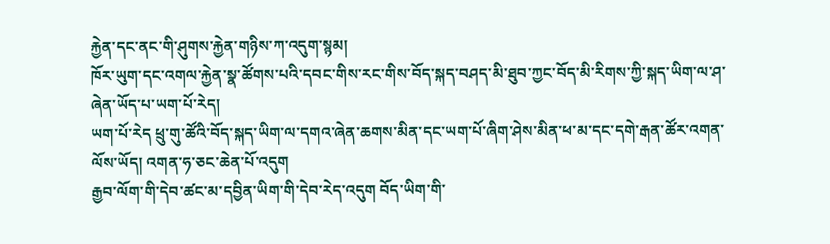རྐྱེན་དང་ནང་གི་ཤུགས་རྐྱེན་གཉིས་ཀ་འདུག་སྙམ།
ཁོར་ཡུག་དང་འགལ་རྐྱེན་སྣ་ཚོགས་པའི་དབང་གིས་རང་གིས་བོད་སྐད་བཤད་མི་ཐུབ་ཀྱང་བོད་མི་རིགས་ཀྱི་སྐད་ཡིག་ལ་ཤ་ཞེན་ཡོད་པ་ཡག་པོ་རེད།
ཡག་པོ་རེད ཕྲུ་གུ་ཚོའི་བོད་སྐད་ཡིག་ལ་དགའ་ཞེན་ཆགས་མིན་དང་ཡག་པོ་ཞིག་ཤེས་མིན་ཕ་མ་དང་དགེ་རྒན་ཚོར་འགན་ལོས་ཡོད། འགན་ཧ་ཅང་ཆེན་པོ་འདུག
རྒྱབ་ལོག་གི་དེབ་ཚང་མ་དབྱིན་ཡིག་གི་དེབ་རེད་འདུག བོད་ཡིག་གི་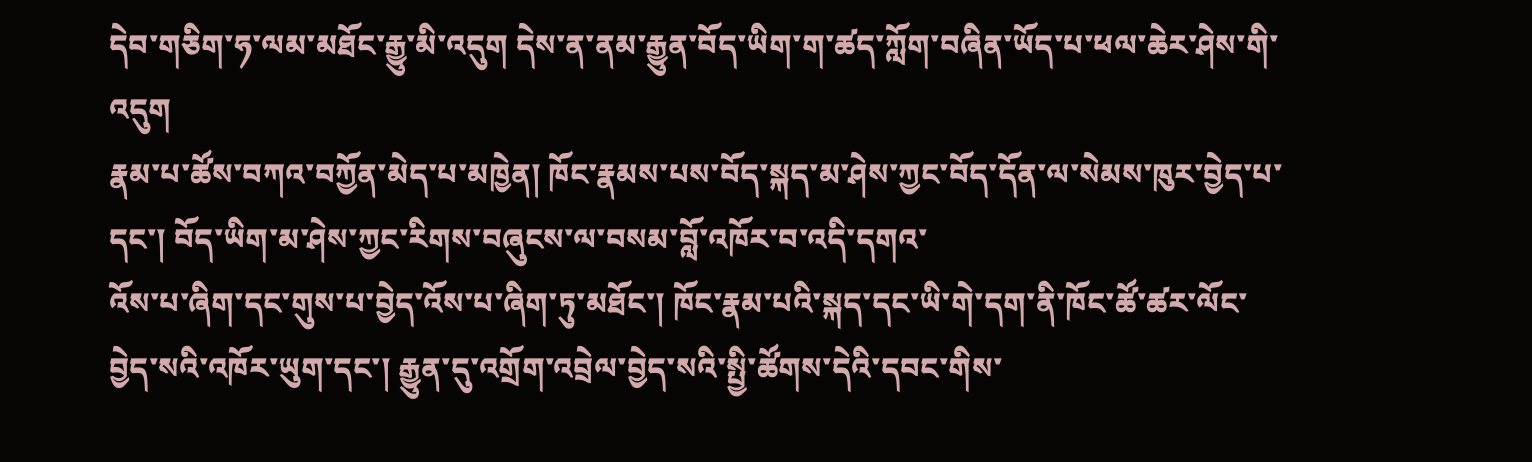དེབ་གཅིག་ཧ་ལམ་མཐོང་རྒྱུ་མི་འདུག དེས་ན་ནམ་རྒྱུན་བོད་ཡིག་ག་ཚད་ཀློག་བཞིན་ཡོད་པ་ཕལ་ཆེར་ཤེས་གི་འདུག
རྣམ་པ་ཚོས་བཀའ་བཀྱོན་མེད་པ་མཁྱེན། ཁོང་རྣམས་པས་བོད་སྐད་མ་ཤེས་ཀྱང་བོད་དོན་ལ་སེམས་ཁུར་བྱེད་པ་དང་། བོད་ཡིག་མ་ཤེས་ཀྱང་རིགས་བཞུངས་ལ་བསམ་བློ་འཁོར་བ་འདི་དགའ་
འོས་པ་ཞིག་དང་གུས་པ་བྱེད་འོས་པ་ཞིག་ཏུ་མཐོང་། ཁོང་རྣམ་པའི་སྐད་དང་ཡི་གེ་དག་ནི་ཁོང་ཚོ་ཚར་ལོང་བྱེད་སའི་འཁོར་ཡུག་དང་། རྒྱུན་དུ་འགྲོག་འབྲེལ་བྱེད་སའི་སྤྱི་ཚོགས་དེའི་དབང་གིས་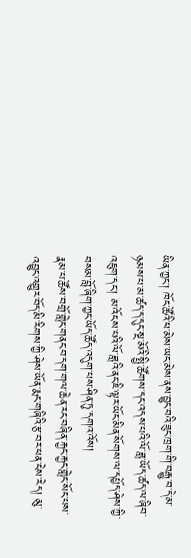ཡིན་ཀྱང་། ཁོང་ཚོའི་ཕ་མེས་ཡང་མེས་ནས་བྱུང་བའི་ཟུང་ཁྲག་གི་བརྒྱུ་བ་དེ་མ་ཉམས་པ་མ་ཚད་ད་དུང་སྔ་མོའི་སྤྱི་ཚོགས་དང་འདས་པའི་ལོ་ཟླ་ཡོད་ཚད་ལ་ཞིབ་འཇུག་དང་། མ་འོངས་པའི་ལོ་ཟླའི་ནང་ཇི་ལྟར་ཡོང་མིན་སོགས་ལ་དཔྱོད་ཤེས་ཀྱི་བསམ་བློ་ཞིག་ཀྱང་ཡོད་ཚོད་འདུག་པས་ཤིན་ཏུ་དགའ་འོས།
རྣམ་པ་ཚོས་བགྲོ་གླེང་གནང་བ་དག་གལ་ཆེན་རང་བཞིན་རྐྱང་རྐྱང་གླེང་སོང་པས་འབྱུང་འགྱུར་བོད་མི་རིགས་ཀྱི་ཤེས་ཡོན་རྨང་གཞིའི་རྩ་བར་ཕན་ངེས་རེད། མུ་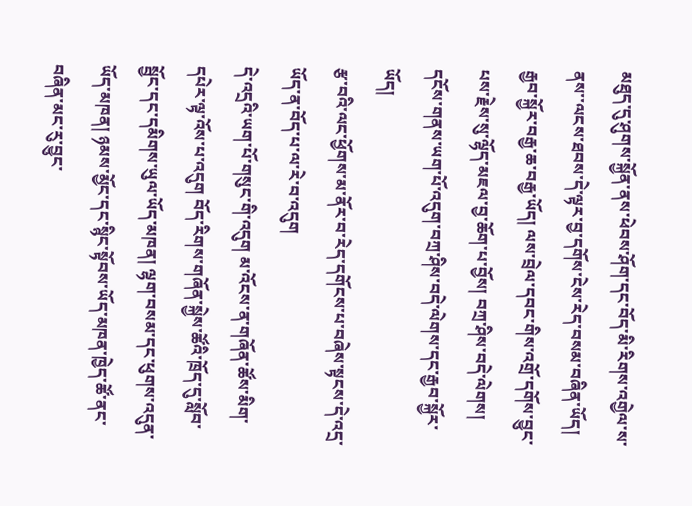མཐུད་དུ་ཤུགས་སྐྱོན་ནས་ཕེབས་ཤོག་དང་བོད་མི་རིགས་འགྱེལ་ས་ནས་་ལངས་ཐབས་དེ་ལྟར་བྱ་དགོས་ངེས་རེད་བསམ་བཞིན་ཡོད། རྒྱབ་སྐྱོར་བརྒྱ་ཆ་བརྒྱ་ཡོད། ལས་བྲེལ་དབང་གིས་འགྲོ་དགོས་བྱུང་པས་རྗེས་སུ་ལྷོད་མཇལ་བྱ་ཆོག་པ་བྱོས། བཀྲ་ཤིས་བདེ་ལེགས།
དངོས་གནས་ཡག་པོ་འདུག་བཀྲ་ཤིས་བདེ་ལེགས་དང་རྒྱབ་སྐྱོར་ཡོད།
རྩ་བའི་ལང་ཕྱོགས་མ་ནོར་བ་རེད་དགོངས་པ་བཞེས་སྟངས་དེ་འདྲ་ཡོད་ན་བོད་པ་ལ་རེ་བ་འདུག
དེ་འདྲའི་ཡག་པོ་གསུང་གི་འདུག མ་འོངས་ན་གཞོན་ཚོས་མིག་དཔེར་ལྟ་འོས་པ་འདུག བོད་རིགས་གཞོན་སྐྱེས་ཚོའི་ཁྲོད་དུ་སློབ་སྦྱོང་དང་དམིགས་ཡུལ་ཡོད་མཁན། ལྷག་བསམ་དང་ཕུགས་འདུན་ཡོད་མཁན། ཉམས་མྱོང་དང་སྙིང་སྟོབས་ཡོད་མཁན་ཁྱེད་ཚོ་ནང་བཞིན་མང་རུ་བྱུང་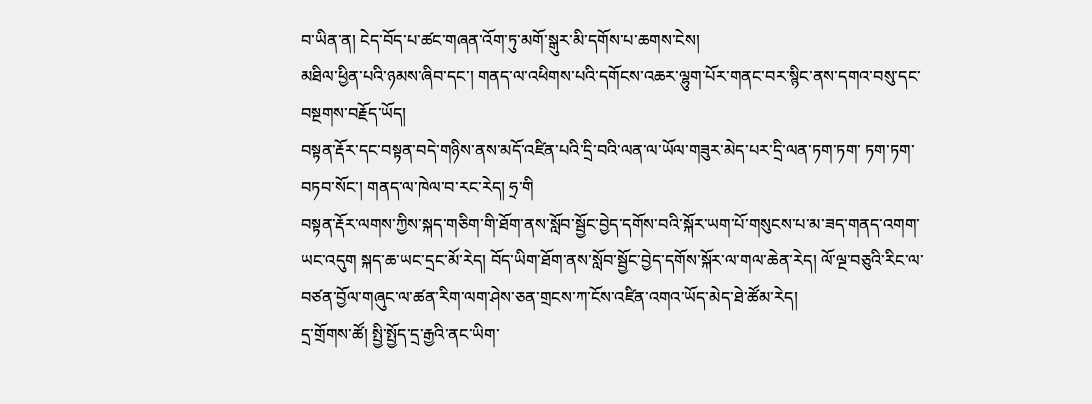བ་ཡིན་ན། ངེད་བོད་པ་ཚང་གཞན་འོག་ཏུ་མགོ་སྒུར་མི་དགོས་པ་ཆགས་ངེས།
མཐིལ་ཕྱིན་པའི་ཉམས་ཞིབ་དང་། གནད་ལ་འཕིགས་པའི་དགོངས་འཆར་ལྷུག་པོར་གནང་བར་སྙིང་ནས་དགའ་བསུ་དང་བསྔགས་བརྗོད་ཡོད།
བསྟན་རྡོར་དང་བསྟན་བདེ་གཉིས་ནས་མདོ་འཛིན་པའི་དྲི་བའི་ལན་ལ་ཡོལ་གཟུར་མེད་པར་དྲི་ལན་ཏག་ཏག་ ཏག་ཏག་བཏབ་སོང་། གནད་ལ་ཁེལ་བ་རང་རེད། ཧྲ་གི
བསྟན་རྡོར་ལགས་ཀྱིས་སྐད་གཅིག་གི་ཐོག་ནས་སློབ་སྦྱོང་བྱེད་དགོས་བའི་སྐོར་ཡག་པོ་གསུངས་པ་མ་ཟད་གནད་འགག་ཡང་འདུག སྐད་ཆ་ཡང་དྲང་མོ་རེད། བོད་ཡིག་ཐོག་ནས་སློབ་སྦྱོང་བྱེད་དགོས་སྐོར་ལ་གལ་ཆེན་རེད། ལོ་ལྔ་བཅུའི་རིང་ལ་བཙན་བྱོལ་གཞུང་ལ་ཚན་རིག་ལག་ཤེས་ཅན་གྲངས་ཀ་ངོས་འཛིན་འགའ་ཡོད་མེད་ཐེ་ཚོམ་རེད།
དྲ་གྲོགས་ཚོ། སྤྱི་སྤྱོད་དྲ་རྒྱའི་ནང་ཡིག་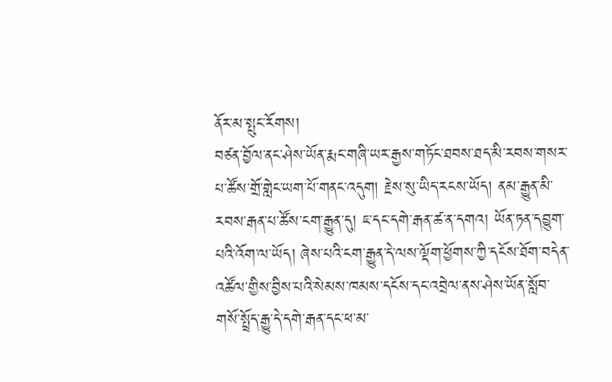ནོར་མ་སྤུང་རོགས།
བཙན་བྱོལ་ནང་ཤེས་ཡོན་རྨང་གཞི་ཡར་རྒྱས་གཏོང་ཐབས་ཐད་མི་རབས་གསར་པ་ཚོས་གྲོ་གླེང་ཡག་པོ་གནང་འདུག། རྗེས་སུ་ཡིད་རངས་ཡོད། ནམ་རྒྱུན་མི་རབས་རྒན་པ་ཚོས་ངག་རྒྱུན་དུ། ཇ་དང་དགེ་རྒན་ཚ་ན་དགའ། ཡོན་ཏན་དབྱུག་པའི་འོག་ལ་ཡོད། ཞེས་པའི་ངག་རྒྱུན་དེ་ལས་ལྡོག་ཕྱོགས་ཀྱི་དངོས་ཐོག་བདེན་འཚོལ་གྱིས་བྱིས་པའི་སེམས་ཁམས་དངོས་དང་འབྲེལ་ནས་ཤེས་ཡོན་སློབ་གསོ་སྤྲོད་རྒྱུ་དེ་དགེ་རྒན་དང་ཕ་མ་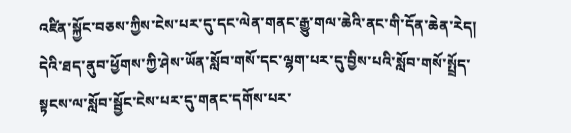འཛིན་སྐྱོང་བཅས་ཀྱིས་ངེས་པར་དུ་དང་ལེན་གནང་རྒྱུ་གལ་ཆེའི་ནང་གི་དོན་ཆེན་རེད། དེའི་ཐད་ནུབ་ཕྱོགས་ཀྱི་ཤེས་ཡོན་སློབ་གསོ་དང་ལྷག་པར་དུ་བྱིས་པའི་སློབ་གསོ་སྤྲོད་སྟངས་ལ་སློབ་སྦྱོང་ངེས་པར་དུ་གནང་དགོས་པར་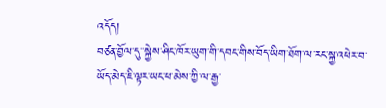འདོད།
བཙན་བྱོལ་དུ་་སྐྱེས་ཤིང་ཁོར་ཡུག་གི་དབང་གིས་བོད་ཡིག་ཐོག་ལ་རང་སྐྱ་འཕེར་བ་ཡོད་མེད་ཇི་ལྟར་ཡང་ཕ་མེས་ཀྱི་ལ་རྒྱ་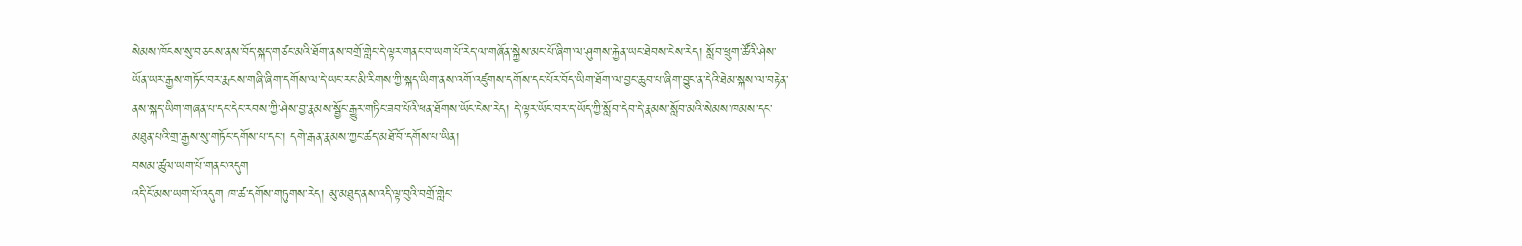སེམས་ཁོངས་སུ་བཅངས་ནས་བོད་སྐད་གཙང་མའི་ཐོག་ནས་བགྲོ་གླེང་དེ་ལྟར་གནང་བ་ཡག་པོ་རེད་ལ་གཞོན་སྐྱེས་མང་པོ་ཞིག་ལ་ཤུགས་རྐྱེན་ཡང་ཐེབས་ངེས་རེད། སློབ་ཕྲུག་ཚོའི་ཤེས་ཡོན་ཡར་རྒྱས་གཏོང་བར་རྨངས་གཞི་ཞིག་དགོས་ལ་དེ་ཡང་རང་མི་རིགས་ཀྱི་སྐད་ཡིག་ནས་འགོ་འཛུགས་དགོས་དང་པོར་བོད་ཡིག་ཐོག་ལ་བྱང་ཆུབ་པ་ཞིག་བྱུང་ན་དེའི་ཐེམ་སྐས་ལ་བརྟེན་ནས་སྐད་ཡིག་གཞན་པ་དང་དེང་རབས་ཀྱི་ཤེས་བྱ་རྣམས་སྦྱོང་རྒྱུར་གཏིང་ཟབ་པོའི་ཕན་ཐོགས་ཡོང་ངེས་རེད། དེ་ལྟར་ཡོང་བར་ད་ཡོད་ཀྱི་སློབ་དེབ་དེ་རྣམས་སློབ་མའི་སེམས་ཁམས་དང་མཐུན་པའི་གྲ་རྒྱས་སུ་གཏོང་དགོས་པ་དང་། དགེ་རྒན་རྣམས་ཀྱང་ཚད་མཐོ་བོ་དགོས་པ་ཡིན།
བསམ་ཚུལ་ཡག་པོ་གནང་འདུག
འདི་ངོ་མས་ཡག་པོ་འདུག ཁ་ཚ་དགོས་གཏུགས་རེད། མུ་མཐུད་ནས་འདི་ལྟ་བུའི་བགྲོ་གླེང་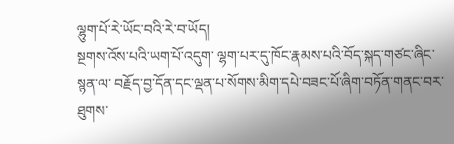ལྷུག་པོ་རེ་ཡོང་བའི་རེ་བ་ཡོད།
སྔགས་འོས་པའི་ཡག་པོ་འདུག་ ལྷག་པར་དུ་ཁོང་རྣམས་པའི་བོད་སྐད་གཙང་ཞིང་ སྙན་ལ་ བརྗོད་བྱ་དོན་དང་ལྡན་པ་སོགས་མིག་དཔེ་བཟང་པོ་ཞིག་བཏོན་གནང་བར་ཐུགས་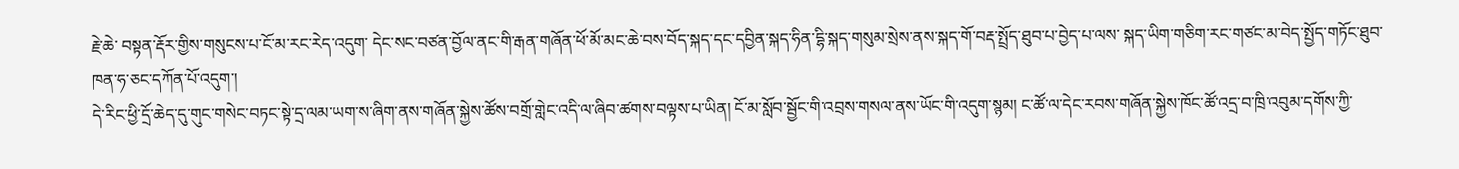རྗེ་ཆེ་ བསྟན་རྡོར་གྱིས་གསུངས་པ་ངོ་མ་རང་རེད་འདུག་ དེང་སང་བཙན་བྱོལ་ནང་གི་རྒན་གཞོན་ཕོ་མོ་མང་ཆེ་བས་བོད་སྐད་དང་དབྱིན་སྐད་ཧིན་དྷི་སྐད་གསུམ་སྲེས་ནས་སྐད་གོ་བརྡ་སྤྲོད་ཐུབ་པ་བྱེད་པ་ལས་ སྐད་ཡིག་གཅིག་རང་གཙང་མ་བེད་སྤྱོད་གཏོང་ཐུབ་ཁན་ཧ་ཅང་དཀོན་པོ་འདུག་།
དེ་རིང་ཕྱི་དྲོ་ཆེད་དུ་གུང་གསེང་བཏང་སྟེ་དྲ་ལམ་ཡག་ས་ཞིག་ནས་གཞོན་སྐྱེས་ཚོས་བགྲོ་གླེང་འདི་ལ་ཞིབ་ཚགས་བལྟས་པ་ཡིན། ངོ་མ་སློབ་སྦྱོང་གི་འབྲས་གསལ་ནས་ཡོང་གི་འདུག་སྙམ། ང་ཚོ་ལ་དེང་རབས་གཞོན་སྐྱེས་ཁོང་ཚོ་འདྲ་བ་ཁྲི་འབུམ་དགོས་ཀྱི་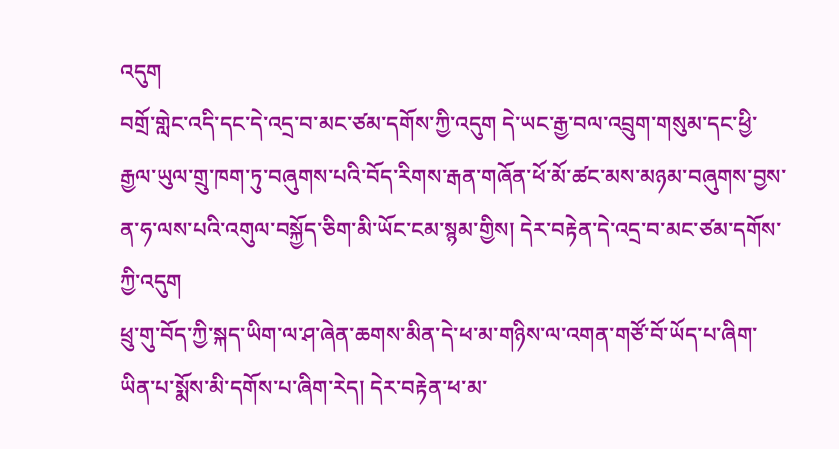འདུག
བགྲོ་གླེང་འདི་དང་དེ་འདྲ་བ་མང་ཙམ་དགོས་ཀྱི་འདུག དེ་ཡང་རྒྱ་བལ་འབྲུག་གསུམ་དང་ཕྱི་རྒྱལ་ཡུལ་གྲུ་ཁག་ཏུ་བཞུགས་པའི་བོད་རིགས་རྒན་གཞོན་ཕོ་མོ་ཚང་མས་མཉམ་བཞུགས་བྱས་ན་ཧ་ལས་པའི་འགུལ་བསྐྱོད་ཅིག་མི་ཡོང་ངམ་སྙམ་གྱིས། དེར་བརྟེན་དེ་འདྲ་བ་མང་ཙམ་དགོས་ཀྱི་འདུག
ཕྲུ་གུ་བོད་ཀྱི་སྐད་ཡིག་ལ་ཤ་ཞེན་ཆགས་མིན་དེ་ཕ་མ་གཉིས་ལ་འགན་གཙོ་བོ་ཡོད་པ་ཞིག་ཡིན་པ་སྨོས་མི་དགོས་པ་ཞིག་རེད། དེར་བརྟེན་ཕ་མ་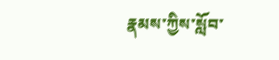རྣམས་ཀྱིས་སློབ་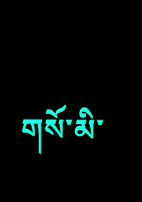གསོ་མི་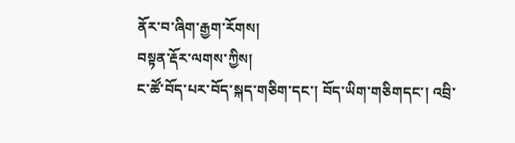ནོར་བ་ཞིག་རྒྱག་རོགས།
བསྟན་རྡོར་ལགས་ཀྱིས།
ང་ཚོ་བོད་པར་བོད་སྐད་གཅིག་དང་། བོད་ཡིག་གཅིགདང་། འབྲི་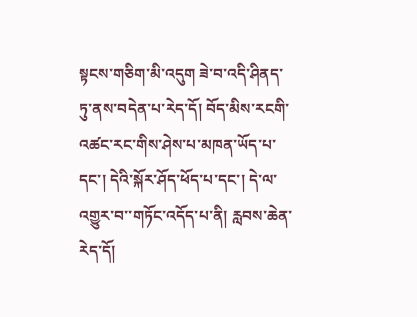སྟངས་གཅིག་མི་འདུག ཟེ་བ་འདི་ཤིནད་ཏུ་ནས་བདེན་པ་རེད་དོ། བོད་མིས་རངགི་འཚང་རང་གིས་ཤེས་པ་མཁན་ཡོད་པ་དང་། དེའི་སྐོར་ཤོད་ཕོད་པ་དང་། དེ་ལ་འགྱུར་བ་་གཏོང་འདོད་པ་ནི། རླབས་ཆེན་རེད་དོ།